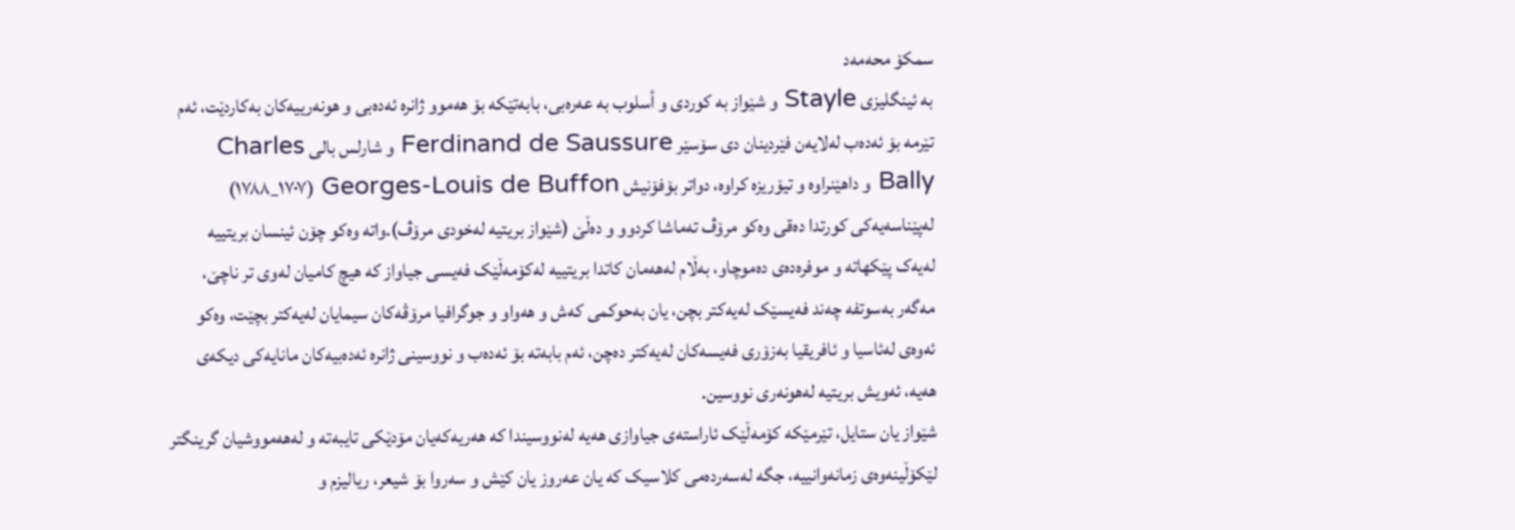سمکۆ محەمەد
بە ئینگلیزی Stayle و شێواز بە کوردی و أسلوب بە عەرەبی، بابەتێکە بۆ ھەموو ژانرە ئەدەبی و ھونەرییەکان بەکاردێت، ئەم تێرمە بۆ ئەدەب لەلایەن فێردینان دی سۆسێر Ferdinand de Saussure و شارلس بالی Charles Bally و داھێنراوە و تیۆریزە کراوە، دواتر بۆفۆنیش Georges-Louis de Buffon (١٧٠٧_١٧٨٨) لەپێناسەیەکی کورتدا دەقی وەکو مرۆڤ تەماشا کردوو و دەڵێ (شێواز بریتیە لەخودی مرۆڤ).واتە وەکو چۆن ئینسان بریتییە لەیەک پێکھاتە و موفرەدەی دەموچاو، بەڵام لەھەمان کاتدا بریتییە لەکۆمەڵێک فەیسی جیاواز کە ھیچ کامیان لەوی تر ناچێ، مەگەر بەسوتفە چەند فەیسێک لەیەکتر بچن، یان بەحوکمی کەش و ھەواو و جوگرافیا مرۆڤەکان سیمایان لەیەکتر بچێت، وەکو ئەوەی لەئاسیا و ئافریقیا بەزۆری فەیسەکان لەیەکتر دەچن، ئەم بابەتە بۆ ئەدەب و نووسینی ژانرە ئەدەبیەکان مانایەکی دیکەی ھەیە، ئەویش بریتیە لەھونەری نووسین.
شێواز یان ستایل، تێرمێکە کۆمەڵێک ئاراستەی جیاوازی ھەیە لەنووسیندا کە ھەریەکەیان مۆدێکی تایبەتە و لەھەمووشیان گرینگتر لێکۆڵینەوەی زمانەوانییە، جگە لەسەردەمی کلاسیک کە یان عەروز یان کێش و سەروا بۆ شیعر، ریالیزم و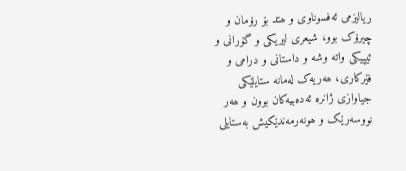ریالیزمی ئەفسوناوی و ھتد بۆ رۆمان و چیرۆک بوو، شیعری لیریکی و گۆرانی و ئیپیکی واتە وشە و داستانی و درامی و فێرکاری، ھەریەک لەمانە ستایلێکی جیاوازی ژانرە ئەدەبیەکان بوون و ھەر نووسەرێک و ھونەرمەندێکیش بەستایلی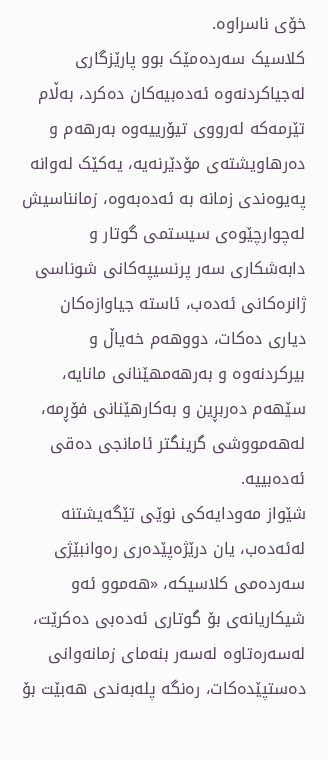خۆی ناسراوە.
کلاسیک سەردەمێک بوو پارێزگاری لەجیاکردنەوە ئەدەبیەکان دەکرد، بەڵام تێرمەکە لەرووی تیۆرییەوە بەرھەم و دەرھاویشتەی مۆدێرنەیە، یەکێک لەوانە پەیوەندی زمانە بە ئەدەبەوە، زمانناسیش لەچوارچێوەی سیستمی گوتار و دابەشکاری سەر پرنسیپەکانی شوناسی ژانرەکانی ئەدەب، ئاستە جیاوازەکان دیاری دەکات، دووھەم خەیاڵ و بیرکردنەوە و بەرھەمھێنانی مانایە، سێھەم دەربڕین و بەکارھێنانی فۆڕمە، لەھەمووشی گرینگتر ئامانجی دەقی ئەدەبییە.
شێواز مەودایەکی نوێی تێگەیشتنە لەئەدەب، یان درێژەپێدەری رەوانبێژی سەردەمی کلاسیکە، «ھەموو ئەو شیکاریانەی بۆ گوتاری ئەدەبی دەکرێت، لەسەرەتاوە لەسەر بنەمای زمانەوانی دەستپێدەکات، رەنگە پلەبەندی ھەبێت بۆ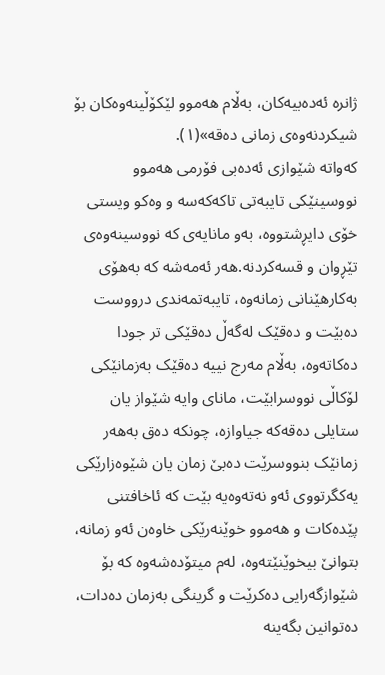ژانرە ئەدەبیەکان، بەڵام ھەموو لێکۆڵینەوەکان بۆ شیکردنەوەی زمانی دەقە»(١).
کەواتە شێوازی ئەدەبی فۆرمی ھەموو نووسینێکی تایبەتی تاکەکەسە و وەکو ویستی خۆی دایڕشتووە، بەو مانایەی کە نووسینەوەی تێڕوان و قسەکردنە.ھەر ئەمەشە کە بەھۆی بەکارھێنانی زمانەوە، تایبەتمەندی درووست دەبێت و دەقێک لەگەڵ دەقێکی تر جودا دەکاتەوە، بەڵام مەرج نییە دەقێک بەزمانێکی لۆکاڵی نووسرابێت، مانای وایە شێواز یان ستایلی دەقەکە جیاوازە، چونکە دەق بەھەر زمانێک بنووسرێت دەبێ زمان یان شێوەزارێکی یەکگرتووی ئەو نەتەوەیە بێت کە ئاخافتنی پێدەکات و ھەموو خوێنەرێکی خاوەن ئەو زمانە، بتوانێ بیخوێنێتەوە، لەم میتۆدەشەوە کە بۆ شێوازگەرایی دەکرێت و گرینگی بەزمان دەدات، دەتوانین بگەینە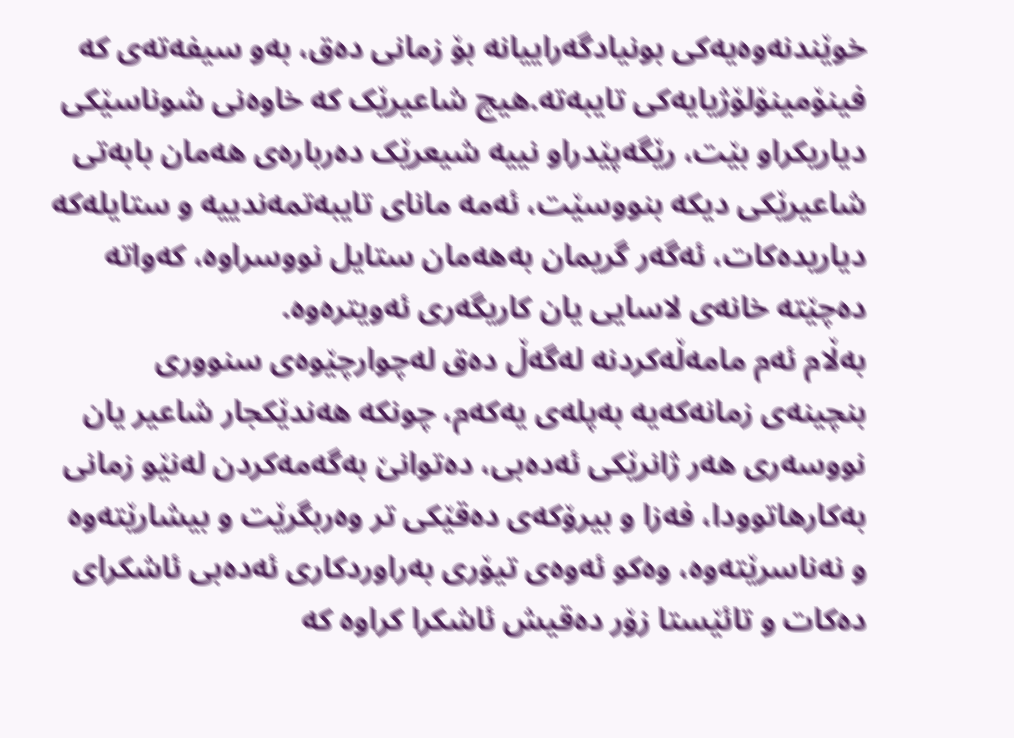خوێندنەوەیەکی بونیادگەراییانە بۆ زمانی دەق، بەو سیفەتەی کە فینۆمینۆلۆژیایەکی تایبەتە.ھیچ شاعیرێک کە خاوەنی شوناسێکی دیاریکراو بێت، رێگەپێدراو نییە شیعرێک دەربارەی ھەمان بابەتی شاعیرێکی دیکە بنووسێت، ئەمە مانای تایبەتمەندییە و ستایلەکە دیاریدەکات، ئەگەر گریمان بەھەمان ستایل نووسراوە، کەواتە دەچێتە خانەی لاسایی یان کاریگەری ئەویترەوە.
بەڵام ئەم مامەڵەکردنە لەگەڵ دەق لەچوارچێوەی سنووری بنچینەی زمانەکەیە بەپلەی یەکەم، چونکە ھەندێکجار شاعیر یان نووسەری ھەر ژانرێکی ئەدەبی، دەتوانێ بەگەمەکردن لەنێو زمانی بەکارھاتوودا، فەزا و بیرۆکەی دەقێکی تر وەربگرێت و بیشارێتەوە و نەناسرێتەوە، وەکو ئەوەی تیۆری بەراوردکاری ئەدەبی ئاشکرای دەکات و تائێستا زۆر دەقیش ئاشکرا کراوە کە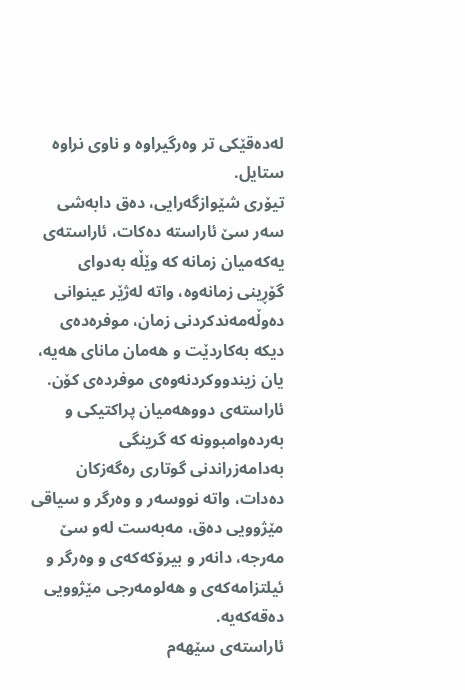لەدەقێکی تر وەرگیراوە و ناوی نراوە ستایل.
تیۆری شێوازگەرایی، دەق دابەشی سەر سێ ئاراستە دەکات، ئاراستەی یەکەمیان زمانە کە وێڵە بەدوای گۆڕینی زمانەوە، واتە لەژێر عینوانی دەوڵەمەندکردنی زمان، موفرەدەی دیکە بەکاردێت و ھەمان مانای ھەیە، یان زیندووکردنەوەی موفردەی کۆن.
ئاراستەی دووھەمیان پراکتیکی و بەردەوامبوونە کە گرینگی بەدامەزراندنی گوتاری رەگەزکان دەدات، واتە نووسەر و وەرگر و سیاقی مێژوویی دەق، مەبەست لەو سێ مەرجە، دانەر و بیرۆکەکەی و وەرگر و ئیلتزامەکەی و ھەلومەرجی مێژوویی دەقەکەیە.
ئاراستەی سێھەم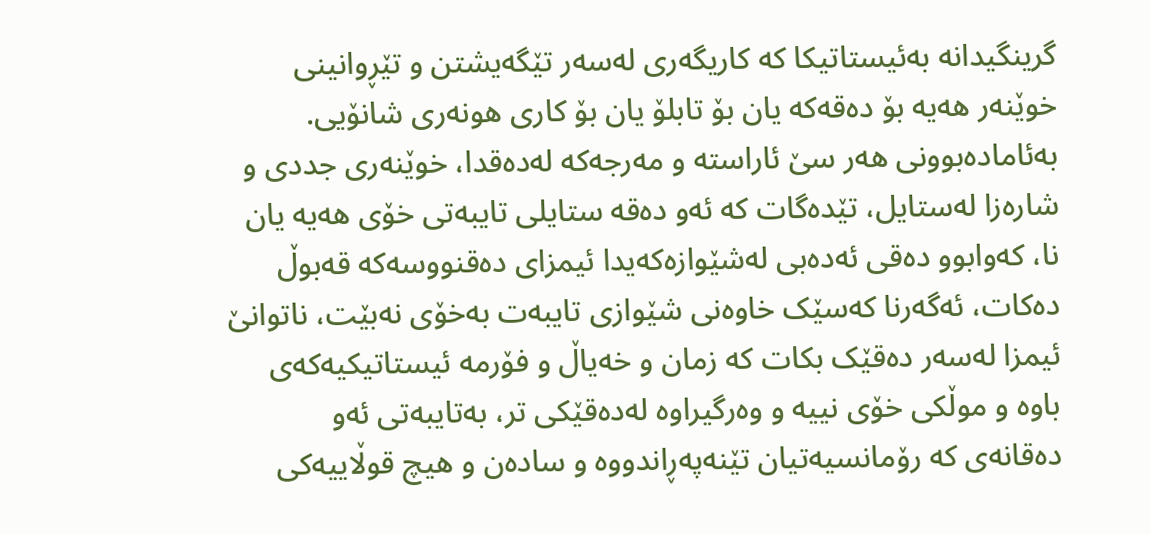گرینگیدانە بەئیستاتیکا کە کاریگەری لەسەر تێگەیشتن و تێڕوانینی خوێنەر ھەیە بۆ دەقەکە یان بۆ تابلۆ یان بۆ کاری ھونەری شانۆیی.
بەئامادەبوونی ھەر سێ ئاراستە و مەرجەکە لەدەقدا، خوێنەری جددی و شارەزا لەستایل، تێدەگات کە ئەو دەقە ستایلی تایبەتی خۆی ھەیە یان نا، کەوابوو دەقی ئەدەبی لەشێوازەکەیدا ئیمزای دەقنووسەکە قەبوڵ دەکات، ئەگەرنا کەسێک خاوەنی شێوازی تایبەت بەخۆی نەبێت، ناتوانێ ئیمزا لەسەر دەقێک بکات کە زمان و خەیاڵ و فۆرمە ئیستاتیکیەکەی باوە و موڵکی خۆی نییە و وەرگیراوە لەدەقێکی تر، بەتایبەتی ئەو دەقانەی کە رۆمانسیەتیان تێنەپەڕاندووە و سادەن و ھیچ قوڵاییەکی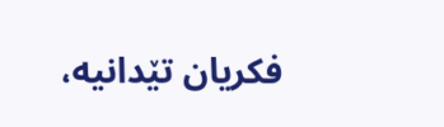فکریان تێدانیە،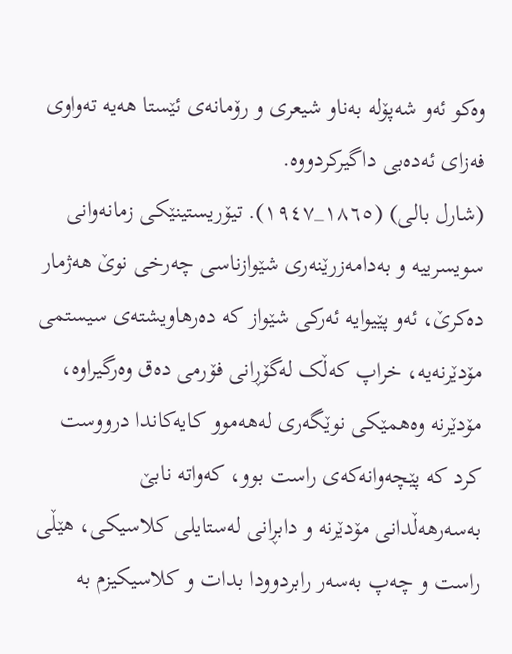وەکو ئەو شەپۆلە بەناو شیعری و رۆمانەی ئێستا ھەیە تەواوی فەزای ئەدەبی داگیرکردووە.
(شارل بالی) (١٨٦٥_١٩٤٧). تیۆریستینێکی زمانەوانی سویسرییە و بەدامەزرێنەری شێوازناسی چەرخی نوێ ھەژمار دەکرێ، ئەو پێیوایە ئەرکی شێواز کە دەرھاویشتەی سیستمی مۆدێرنەیە، خراپ کەڵک لەگۆڕانی فۆرمی دەق وەرگیراوە، مۆدێرنە وەھمێکی نوێگەری لەھەموو کایەکاندا درووست کرد کە پێچەوانەکەی راست بوو، کەواتە نابێ بەسەرھەڵدانی مۆدێرنە و دابڕانی لەستایلی کلاسیکی، ھێڵی راست و چەپ بەسەر رابردوودا بدات و کلاسیکیزم بە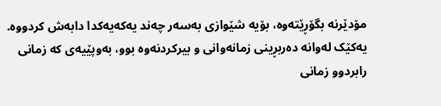مۆدێرنە بگۆڕێتەوە، بۆیە شێوازی بەسەر چەند یەکەیەکدا دابەش کردووە.
یەکێک لەوانە دەربڕینی زمانەوانی و بیرکردنەوە بوو، بەوپێیەی کە زمانی رابردوو زمانی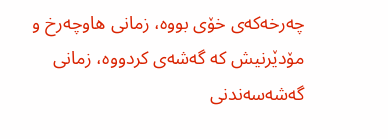چەرخەکەی خۆی بووە، زمانی ھاوچەرخ و مۆدێرنیش کە گەشەی کردووە، زمانی گەشەسەندنی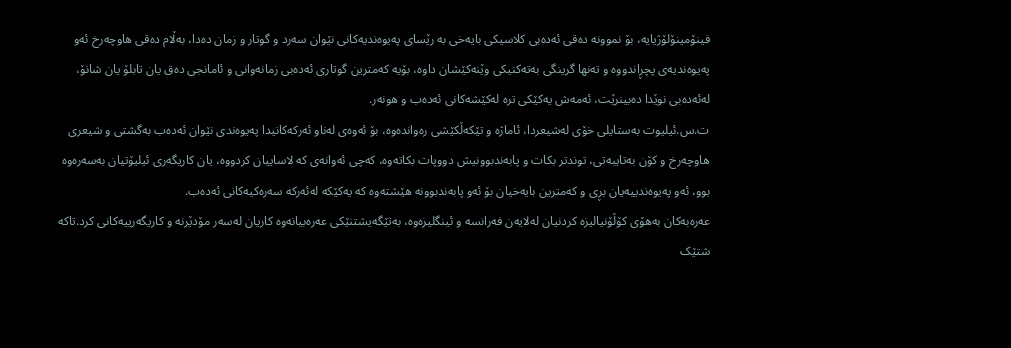فینۆمینۆلۆژیایە، بۆ نموونە دەقی ئەدەبی کلاسیکی بایەخی بە رێسای پەیوەندیەکانی نێوان سەرد و گوتار و زمان دەدا، بەڵام دەقی ھاوچەرخ ئەو پەیوەندیەی پچڕاندووە و تەنھا گرینگی بەتەکنیکی وێنەکێشان داوە، بۆیە کەمترین گوتاری ئەدەبی زمانەوانی و ئامانجی دەق یان تابلۆ یان شانۆ، لەئەدەبی نوێدا دەبینرێت، ئەمەش یەکێکی ترە لەکێشەکانی ئەدەب و ھونەر.
ت.س.ئیلیوت بەستایلی خۆی لەشیعردا، ئاماژە و تێکەڵکێشی رەواندەوە، بۆ ئەوەی لەناو ئەرکەکانیدا پەیوەندی نێوان ئەدەب بەگشتی و شیعری ھاوچەرخ و کۆن بەتایبەتی، توندتر بکات و پابەندبوونیش دووپات بکاتەوە، کەچی ئەوانەی کە لاساییان کردووە، یان کاریگەری ئیلیۆتیان بەسەرەوە بوو، ئەو پەیوەندییەیان بڕی و کەمترین بایەخیان بۆ ئەو پابەندبوونە ھێشتەوە کە یەکێکە لەئەرکە سەرەکیەکانی ئەدەب.
عەرەبەکان بەھۆی کۆڵۆنیالیزە کردنیان لەلایەن فەرانسە و ئینگلیزەوە، بەتێگەیشتنێکی عەرەبیانەوە کاریان لەسەر مۆدێرنە و کاریگەرییەکانی کرد.تاکە شتێک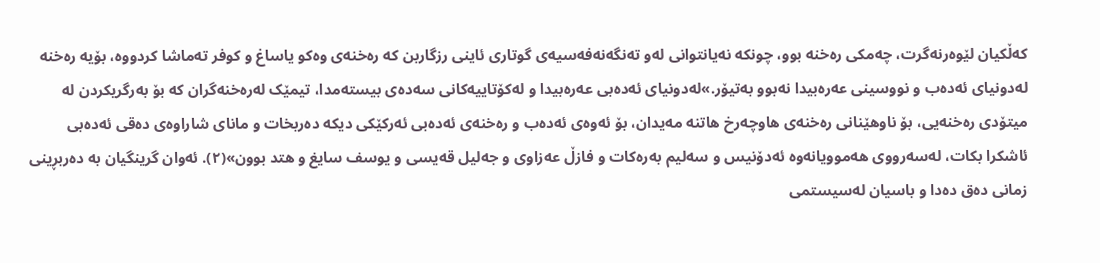کەڵکیان لێوەرنەگرت، چەمکی رەخنە بوو، چونکە نەیانتوانی لەو تەنگەنەفەسیەی گوتاری ئاینی رزگاربن کە رەخنەی وەکو یاساغ و کوفر تەماشا کردووە، بۆیە رەخنە لەدونیای ئەدەب و نووسینی عەرەبیدا نەبوو بەتیۆر.»لەدونیای ئەدەبی عەرەبیدا و لەکۆتاییەکانی سەدەی بیستەمدا، تیمێک لەرەخنەگران کە بۆ بەرگریکردن لە میتۆدی رەخنەیی، بۆ ناوھێنانی رەخنەی ھاوچەرخ ھاتنە مەیدان، بۆ ئەوەی ئەدەب و رەخنەی ئەدەبی ئەرکێکی دیکە دەربخات و مانای شاراوەی دەقی ئەدەبی ئاشکرا بکات، لەسەرووی ھەموویانەوە ئەدۆنیس و سەلیم بەرەکات و فازڵ عەزاوی و جەلیل قەیسی و یوسف سایغ و ھتد بوون»(٢). ئەوان گرینگیان بە دەربڕینی زمانی دەق دەدا و باسیان لەسیستمی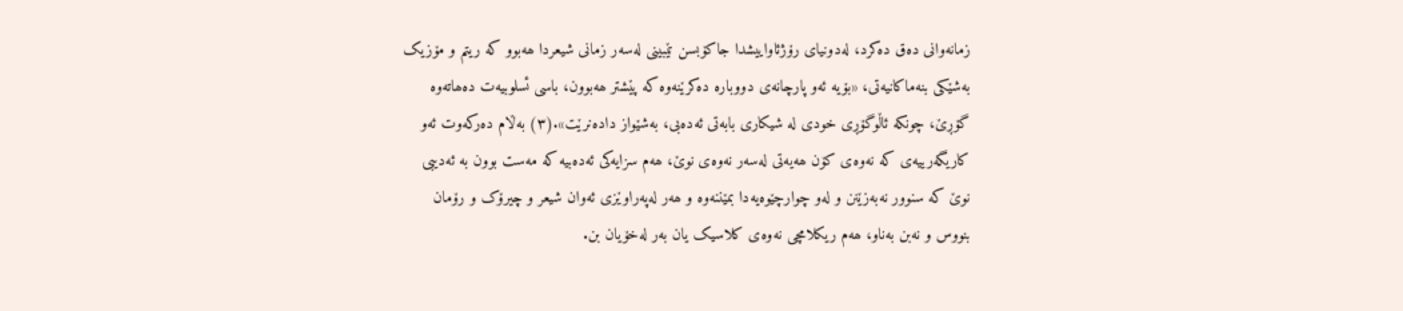زمانەوانی دەق دەکرد، لەدونیای رۆژئاواییشدا جاکۆبسن تێبینی لەسەر زمانی شیعردا ھەبوو کە ریتم و مۆزیک بەشێکی بنەماکانیەتی، «بۆیە ئەو پارچانەی دووبارە دەکرێنەوە کە پێشتر ھەبوون، باسی ئسلوبیەت دەھاتەوە گۆڕێ، چونکە ئاڵوگۆڕی خودی لە شیکاری بابەتی ئەدەبی، بەشێواز دادەنرێت».(٣) بەڵام دەرکەوت ئەو کاریگەرییەی کە نەوەی کۆن ھەیەتی لەسەر نەوەی نوێ، ھەم سزایەکی ئەدەبیە کە مەست بوون بە ئەدیبی نوێ کە سنوور نەبەزێنن و لەو چوارچێوەیەدا بمێننەوە و ھەر لەپەراوێزی ئەوان شیعر و چیرۆک و رۆمان بنووس و نەبن بەناو، ھەم ریکلامچی نەوەی کلاسیک یان بەر لەخۆیان بن.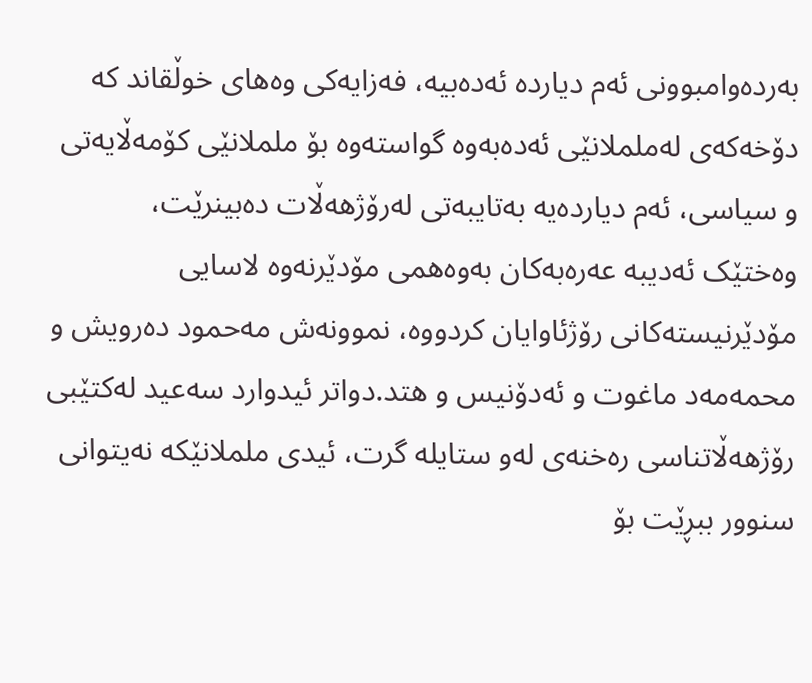بەردەوامبوونی ئەم دیاردە ئەدەبیە، فەزایەکی وەھای خوڵقاند کە دۆخەکەی لەململانێی ئەدەبەوە گواستەوە بۆ ململانێی کۆمەڵایەتی و سیاسی، ئەم دیاردەیە بەتایبەتی لەرۆژھەڵات دەبینرێت، وەختێک ئەدیبە عەرەبەکان بەوەھمی مۆدێرنەوە لاسایی مۆدێرنیستەکانی رۆژئاوایان کردووە، نموونەش مەحمود دەرویش و محمەمەد ماغوت و ئەدۆنیس و ھتد.دواتر ئیدوارد سەعید لەکتێبی رۆژھەڵاتناسی رەخنەی لەو ستایلە گرت، ئیدی ململانێکە نەیتوانی سنوور ببڕێت بۆ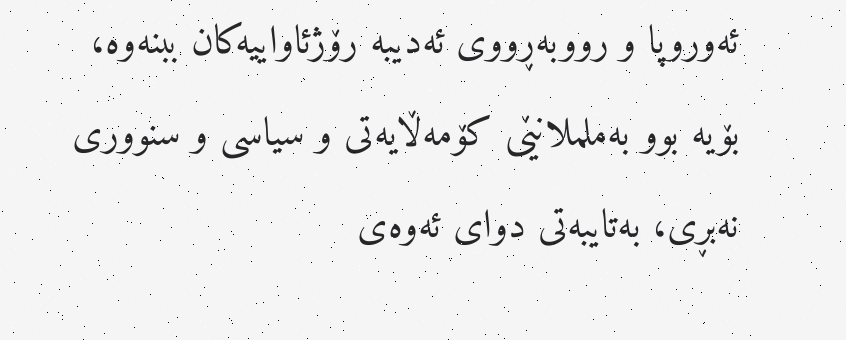ئەوروپا و رووبەڕووی ئەدیبە رۆژئاواییەکان ببنەوە، بۆیە بوو بەململانێی کۆمەڵایەتی و سیاسی و سنووری نەبڕی، بەتایبەتی دوای ئەوەی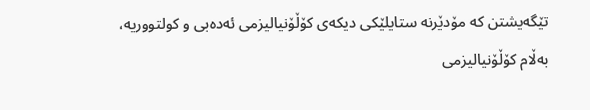تێگەیشتن کە مۆدێرنە ستایلێکی دیکەی کۆڵۆنیالیزمی ئەدەبی و کولتووریە، بەڵام کۆڵۆنیالیزمی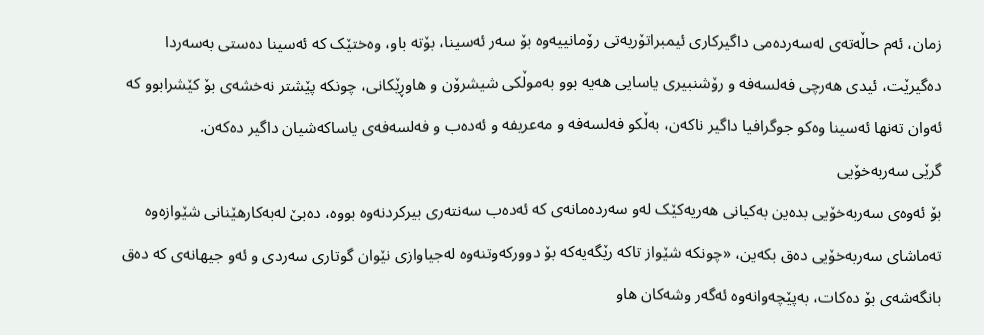زمان، ئەم حاڵەتەی لەسەردەمی داگیرکاری ئیمبراتۆریەتی رۆمانییەوە بۆ سەر ئەسینا، بۆتە باو، وەختێک کە ئەسینا دەستی بەسەردا دەگیرێت، ئیدی ھەرچی فەلسەفە و رۆشنبیری یاسایی ھەیە بوو بەموڵکی شیشرۆن و ھاوڕێکانی، چونکە پێشتر نەخشەی بۆ کێشرابوو کە ئەوان تەنھا ئەسینا وەکو جوگرافیا داگیر ناکەن، بەڵکو فەلسەفە و مەعریفە و ئەدەب و فەلسەفەی یاساکەشیان داگیر دەکەن.
گرێی سەربەخۆیی
بۆ ئەوەی سەربەخۆیی بدەین بەکیانی ھەریەکێک لەو سەردەمانەی کە ئەدەب سەنتەری بیرکردنەوە بووە، دەبێ لەبەکارھێنانی شێوازەوە تەماشای سەربەخۆیی دەق بکەین، «چونکە شێواز تاکە رێگەیەکە بۆ دوورکەوتنەوە لەجیاوازی نێوان گوتاری سەردی و ئەو جیھانەی کە دەق بانگەشەی بۆ دەکات، بەپێچەوانەوە ئەگەر وشەکان ھاو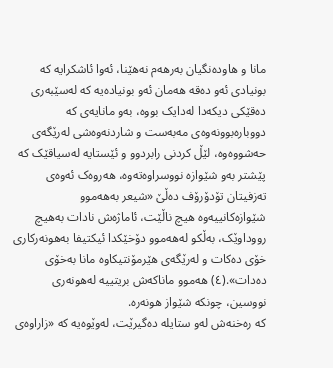مانا و ھاودەنگیان بەرھەم نەھێنا، ئەوا ئاشکرایە کە بونیادی ئەو دەقە ھەمان ئەو بونیادەیە کە لەسێبەری دەقێکی دیکەدا لەدایک بووە، بەو مانایەی کە دووبارەبوونەوەی مەبەست و شاردنەوەشی لەرێگەی حەشووەوە، لێڵ کردنی رابردوو و ئێستایە لەسیاقێک کە پێشتر بەو شێوازە نووسراوەتەوە، ھەروەک ئەوەی تەزفیتان تۆدۆرۆف دەڵێ «شیعر بەھەموو شێوازەکانییەوە ھیچ ناڵێت، ئاماژەش نادات بەھیچ رووداوێک، بەڵکو لەھەموو دۆخێکدا ئیکتیفا بەھونەرکاری خۆی دەکات و لەرێگەی ھێرمۆنتیکاوە مانا بەخۆی دەدات».(٤) ھەموو ماناکەش بریتییە لەھونەری نووسین، چونکە شێواز ھونەرە.
کە رەخنەش لەو ستایلە دەگیرێت، لەوێوەیە کە «زاراوەی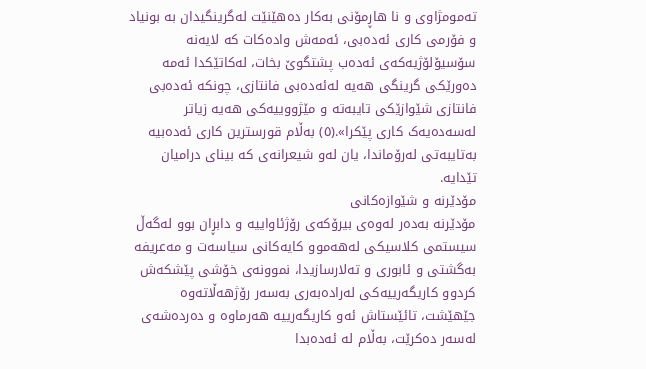تەمومژاوی و نا ھاڕمۆنی بەکار دەھێنێت لەگرینگیدان بە بونیاد و فۆرمی کاری ئەدەبی، ئەمەش وادەکات کە لایەنە سۆسیۆلۆژیەکەی ئەدەب پشتگوێ بخات، لەکاتێکدا ئەمە دەورێکی گرینگی ھەیە لەئەدەبی فانتازی، چونکە ئەدەبی فانتازی شێوازێکی تایبەتە و مێژووییەکی ھەیە زیاتر لەسەدەیەک کاری پێکرا».(٥) بەڵام قورسترین کاری ئەدەبیە بەتایبەتی لەرۆماندا، یان لەو شیعرانەی کە بینای درامیان تێدایە.
مۆدێرنە و شێوازەکانی
مۆدێرنە بەدەر لەوەی بیرۆکەی رۆژئاواییە و دابڕان بوو لەگەڵ سیستمی کلاسیکی لەھەموو کایەکانی سیاسەت و مەعریفە بەگشتی و ئابوری و تەلارسازیدا، نموونەی خۆشی پێشکەش کردوو کاریگەرییەکی لەرادەبەری بەسەر رۆژھەڵاتەوە جێھێشت، تائێستاش ئەو کاریگەرییە ھەرماوە و دەردەشەی لەسەر دەکرێت، بەڵام لە ئەدەبدا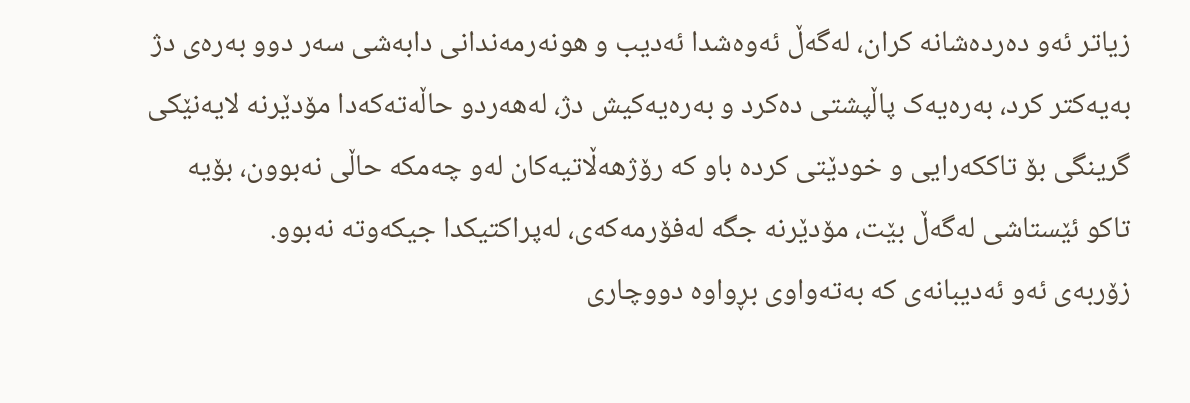زیاتر ئەو دەردەشانە کران، لەگەڵ ئەوەشدا ئەدیب و ھونەرمەندانی دابەشی سەر دوو بەرەی دژ بەیەکتر کرد، بەرەیەک پاڵپشتی دەکرد و بەرەیەکیش دژ، لەھەردو حاڵەتەکەدا مۆدێرنە لایەنێکی گرینگی بۆ تاککەرایی و خودێتی کردە باو کە رۆژھەڵاتیەکان لەو چەمکە حاڵی نەبوون، بۆیە تاکو ئێستاشی لەگەڵ بێت، مۆدێرنە جگە لەفۆرمەکەی، لەپراکتیکدا جیکەوتە نەبوو.
زۆربەی ئەو ئەدیبانەی کە بەتەواوی بڕواوە دووچاری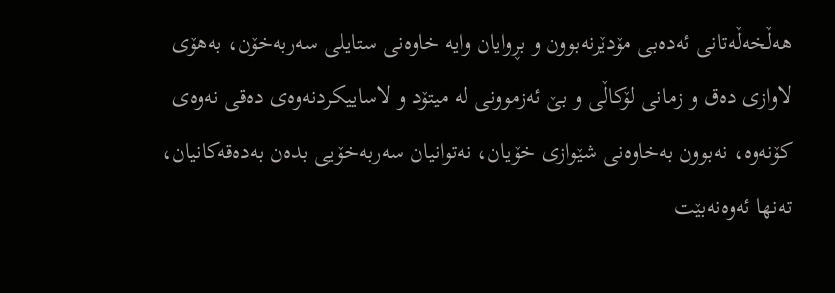ھەڵخەڵەتانی ئەدەبی مۆدێرنەبوون و بڕوایان وایە خاوەنی ستایلی سەربەخۆن، بەھۆی لاوازی دەق و زمانی لۆکاڵی و بێ ئەزموونی لە میتۆد و لاساییکردنەوەی دەقی نەوەی کۆنەوە، نەبوون بەخاوەنی شێوازی خۆیان، نەتوانیان سەربەخۆیی بدەن بەدەقەکانیان، تەنھا ئەوەنەبێت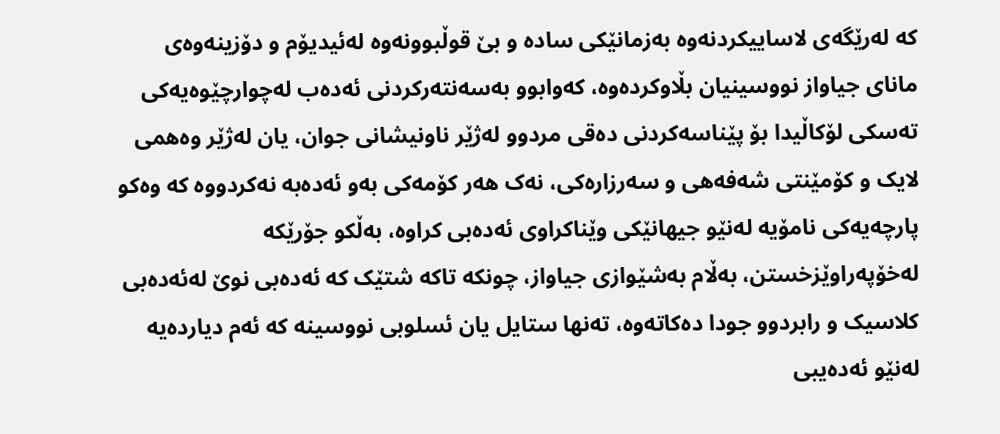کە لەرێگەی لاساییکردنەوە بەزمانێکی سادە و بێ قوڵبوونەوە لەئیدیۆم و دۆزینەوەی مانای جیاواز نووسینیان بڵاوکردەوە، کەوابوو بەسەنتەرکردنی ئەدەب لەچوارچێوەیەکی تەسکی لۆکاڵیدا بۆ پێناسەکردنی دەقی مردوو لەژێر ناونیشانی جوان، یان لەژێر وەھمی لایک و کۆمێنتی شەفەھی و سەرزارەکی، نەک ھەر کۆمەکی بەو ئەدەبە نەکردووە کە وەکو پارچەیەکی نامۆیە لەنێو جیھانێکی وێناکراوی ئەدەبی کراوە، بەڵکو جۆرێکە لەخۆپەراوێزخستن، بەڵام بەشێوازی جیاواز، چونکە تاکە شتێک کە ئەدەبی نوێ لەئەدەبی کلاسیک و رابردوو جودا دەکاتەوە، تەنھا ستایل یان ئسلوبی نووسینە کە ئەم دیاردەیە لەنێو ئەدەیبی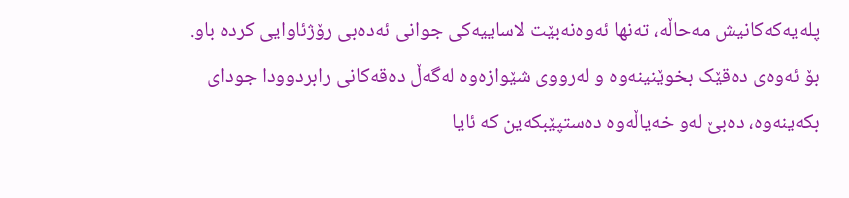پلەیەکەکانیش مەحاڵە، تەنھا ئەوەنەبێت لاساییەکی جوانی ئەدەبی رۆژئاوایی کردە باو.
بۆ ئەوەی دەقێک بخوێنینەوە و لەرووی شێوازەوە لەگەڵ دەقەکانی رابردوودا جودای بکەینەوە، دەبێ لەو خەیاڵەوە دەستپێبکەین کە ئایا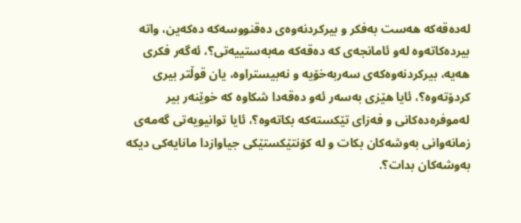لەدەقەکە ھەست بەفکر و بیرکردنەوەی دەقنووسەکە دەکەین، واتە بیردەکاتەوە لەو ئامانجەی کە دەقەکە مەبەستییەتی؟، ئەگەر فکری ھەیە، بیرکردنەوەکەی سەربەخۆیە و نەبیستراوە، یان قوڵتر بیری کردۆتەوە؟، ئایا ھێزی بەسەر ئەو دەقەدا شکاوە کە خوێنەر بیر لەموفرەدەکانی و فەزای تێکستەکە بکاتەوە؟، ئایا توانیویەتی گەمەی زمانەوانی بەوشەکان بکات و لە کۆنتێکستێکی جیاوازدا مانایەکی دیکە بەوشەکان بدات؟.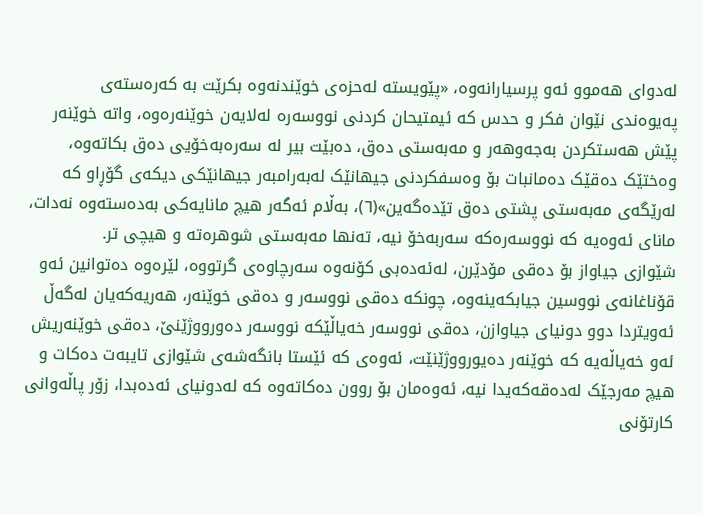لەدوای ھەموو ئەو پرسیارانەوە، «پێویستە لەحزەی خوێندنەوە بکرێت بە کەرەستەی پەیوەندی نێوان فکر و حدس کە ئیمتیحان کردنی نووسەرە لەلایەن خوێنەرەوە، واتە خوێنەر پێش ھەستکردن بەجەوھەر و مەبەستی دەق، دەبێت بیر لە سەرەبەخۆیی دەق بکاتەوە، وەختێک دەقێک دەمانبات بۆ وەسفکردنی جیھانێک لەبەرامبەر جیھانێکی دیکەی گۆڕاو کە لەرێگەی مەبەستی پشتی دەق تێدەگەین»(٦)، بەڵام ئەگەر ھیچ مانایەکی بەدەستەوە نەدات، مانای ئەوەیە کە نووسەرەکە سەربەخۆ نیە، تەنھا مەبەستی شوھرەتە و ھیچی تر.
شێوازی جیاواز بۆ دەقی مۆدێرن، لەئەدەبی کۆنەوە سەرچاوەی گرتووە، لێرەوە دەتوانین ئەو قۆناغانەی نووسین جیابکەینەوە، چونکە دەقی نووسەر و دەقی خوێنەر، ھەریەکەیان لەگەڵ ئەویتردا دوو دونیای جیاوازن، دەقی نووسەر خەیاڵێکە نووسەر دەورووژێنێ، دەقی خوێنەریش ئەو خەیاڵەیە کە خوێنەر دەیورووژێنێت، ئەوەی کە ئێستا بانگەشەی شێوازی تایبەت دەکات و ھیچ مەرجێک لەدەقەکەیدا نیە، ئەوەمان بۆ روون دەکاتەوە کە لەدونیای ئەدەبدا، زۆر پاڵەوانی کارتۆنی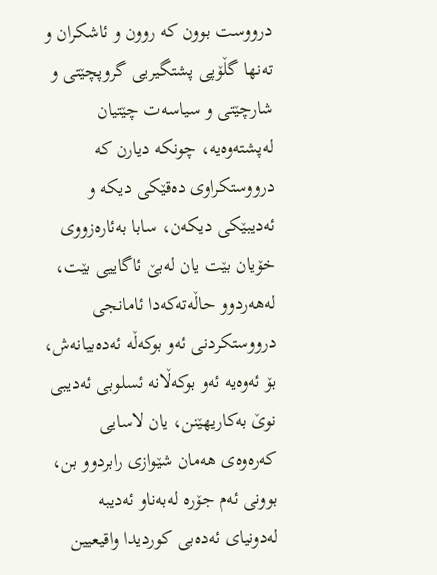درووست بوون کە روون و ئاشکران و تەنھا گڵۆپی پشتگیریی گروپچێتی و شارچێتی و سیاسەت چێتیان لەپشتەوەیە، چونکە دیارن کە درووستکراوی دەقێکی دیکە و ئەدیبێکی دیکەن، سابا بەئارەزووی خۆیان بێت یان لەبێ ئاگاییی بێت، لەھەردوو حاڵەتەکەدا ئامانجی درووستکردنی ئەو بوکەڵە ئەدەبیانەش، بۆ ئەوەیە ئەو بوکەڵانە ئسلوبی ئەدیبی نوێ بەکاریھێنن، یان لاسایی کەرەوەی ھەمان شێوازی رابردوو بن، بوونی ئەم جۆرە لەبەناو ئەدیبە لەدونیای ئەدەبی کوردیدا واقیعیین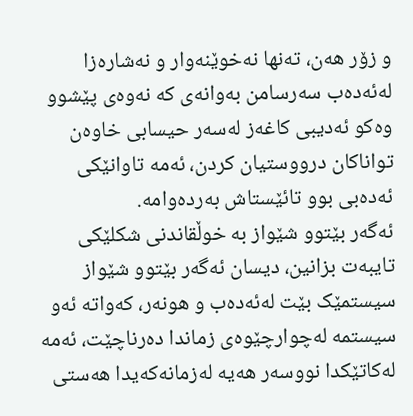و زۆر ھەن، تەنھا نەخوێنەوار و نەشارەزا لەئەدەب سەرسامن بەوانەی کە نەوەی پێشوو وەکو ئەدیبی کاغەز لەسەر حیسابی خاوەن تواناکان درووستیان کردن، ئەمە تاوانێکی ئەدەبی بوو تائێستاش بەردەوامە.
ئەگەر بێتوو شێواز بە خوڵقاندنی شکلێکی تایبەت بزانین، دیسان ئەگەر بێتوو شێواز سیستمێک بێت لەئەدەب و ھونەر، کەواتە ئەو سیستمە لەچوارچێوەی زماندا دەرناچێت، ئەمە لەکاتێکدا نووسەر ھەیە لەزمانەکەیدا ھەستی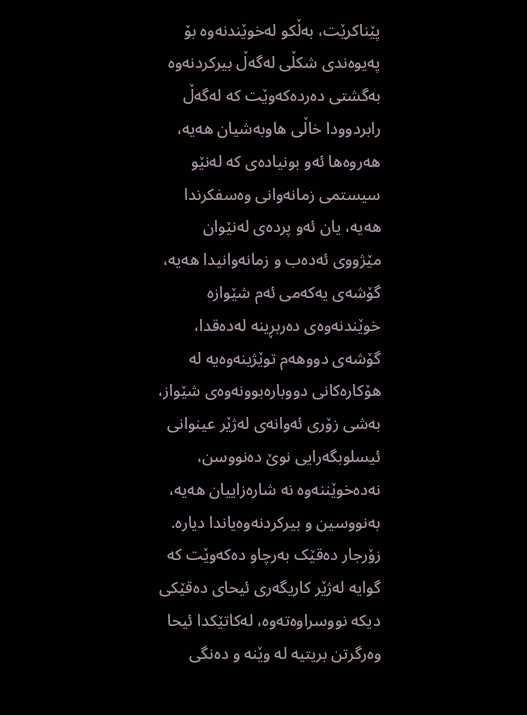پێناکرێت، بەڵکو لەخوێندنەوە بۆ پەیوەندی شکڵی لەگەڵ بیرکردنەوە بەگشتی دەردەکەوێت کە لەگەڵ رابردوودا خاڵی ھاوبەشیان ھەیە، ھەروەھا ئەو بونیادەی کە لەنێو سیستمی زمانەوانی وەسفکرندا ھەیە، یان ئەو پردەی لەنێوان مێژووی ئەدەب و زمانەوانیدا ھەیە، گۆشەی یەکەمی ئەم شێوازە خوێندنەوەی دەربڕینە لەدەقدا، گۆشەی دووھەم توێژینەوەیە لە ھۆکارەکانی دووبارەبوونەوەی شێواز، بەشی زۆری ئەوانەی لەژێر عینوانی ئیسلوبگەرایی نوێ دەنووسن، نەدەخوێننەوە نە شارەزاییان ھەیە، بەنووسین و بیرکردنەوەیاندا دیارە.
زۆرجار دەقێک بەرچاو دەکەوێت کە گوایە لەژێر کاریگەری ئیحای دەقێکی دیکە نووسراوەتەوە، لەکاتێکدا ئیحا وەرگرتن بریتیە لە وێنە و دەنگی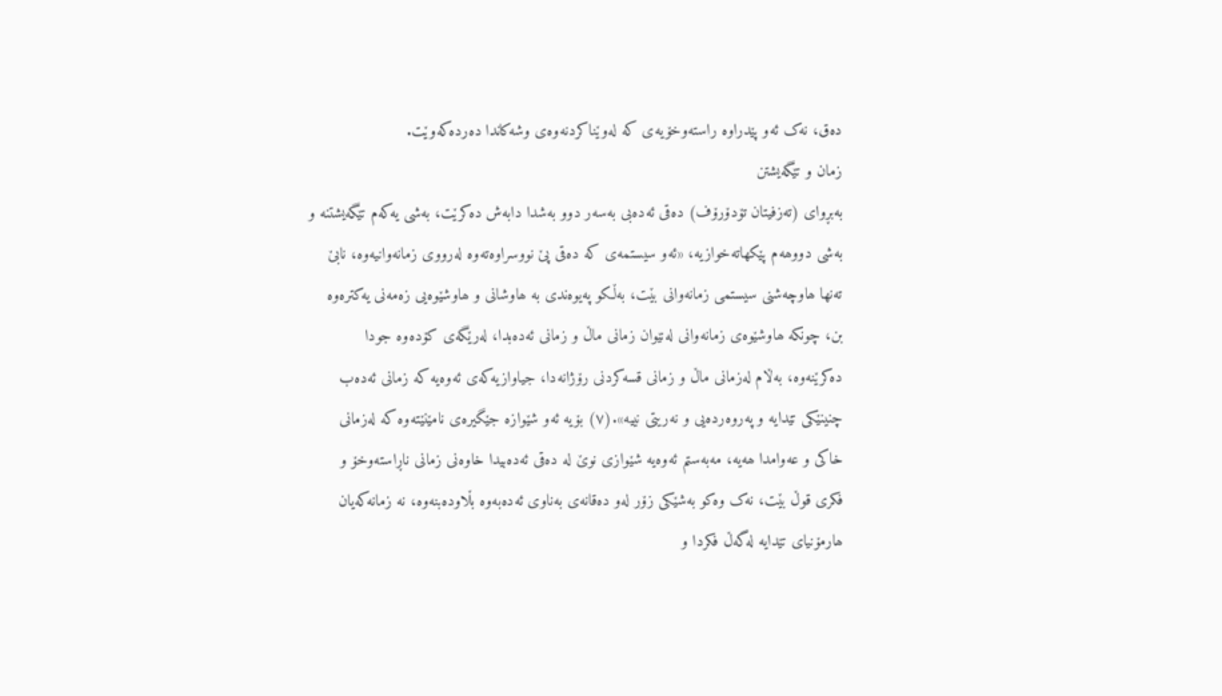دەق، نەک ئەو پێدراوە راستەوخۆیەی کە لەوێناکردنەوەی وشەکاندا دەردەکەوێت.
زمان و تێگەیشتن
بەبڕوای (تەزفیتان تۆدۆرۆف) دەقی ئەدەبی بەسەر دوو بەشدا دابەش دەکرێت، بەشی یەکەم تێگەیشتنە و بەشی دووھەم پێکھاتەخوازیە، «ئەو سیستمەی کە دەقی پێ نووسراوەتەوە لەرووی زمانەوانیەوە، نابێ تەنھا ھاوچەشنی سیستمی زمانەوانی بێت، بەڵکو پەیوەندی بە ھاوشانی و ھاوشێوەیی زەمەنی یەکترەوە بن، چونکە ھاوشێوەی زمانەوانی لەنێوان زمانی ماڵ و زمانی ئەدەبدا، لەرێگەی کۆدەوە جودا دەکرێنەوە، بەڵام لەزمانی ماڵ و زمانی قسەکردنی رۆژانەدا، جیاوازیەکەی ئەوەیە کە زمانی ئەدەب چنینێکی تێدایە و پەروەردەیی و نەریتی نییە».(٧) بۆیە ئەو شێوازە جێگیرەی نامێنێتەوە کە لەزمانی خاکی و عەوامدا ھەیە، مەبەستم ئەوەیە شێوازی نوێ لە دەقی ئەدەبیدا خاوەنی زمانی ناڕاستەوخۆ و فکری قوڵ بێت، نەک وەکو بەشێکی زۆر لەو دەقانەی بەناوی ئەدەبەوە بڵاودەبنەوە، نە زمانەکەیان ھارمۆنیای تێدایە لەگەڵ فکردا و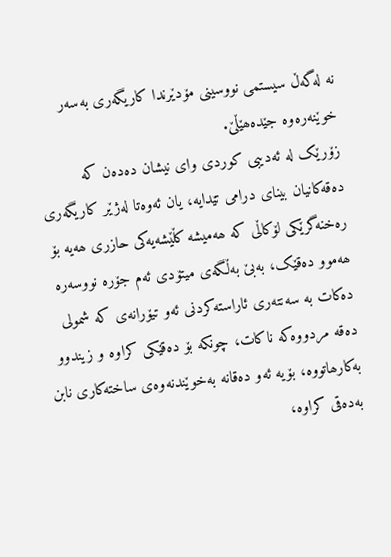نە لەگەڵ سیستمی نووسینی مۆدێرندا کاریگەری بەسەر خوێنەرەوە جێدەھێڵێ.
زۆرێک لە ئەدیبی کوردی وای نیشان دەدەن کە دەقەکانیان بینای درامی تێدایە، یان ئەوەتا لەژێر کاریگەری رەخنەگرێکی لۆکاڵی کە ھەمیشە کڵێشەیەکی حازری ھەیە بۆ ھەموو دەقێک، بەبێ بەڵگەی میتۆدی ئەم جۆرە نووسەرە دەکات بە سەنتەری ئاراستەکردنی ئەو تیۆرانەی کە شمولی دەقە مردووەکە ناکات، چونکە بۆ دەقێکی کراوە و زیندوو بەکارھاتووە، بۆیە ئەو دەقانە بەخوێندنەوەی ساختەکاری نابن بەدەقی کراوە،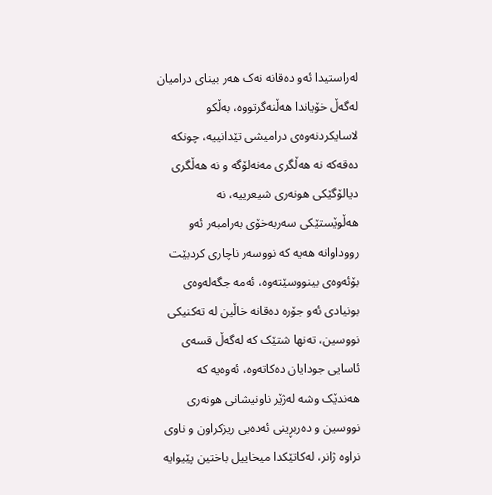لەراستیدا ئەو دەقانە نەک ھەر بینای درامیان لەگەڵ خۆیاندا ھەڵنەگرتووە، بەڵکو لاسایکردنەوەی درامیشی تێدانییە، چونکە دەقەکە نە ھەڵگری مەنەلۆگە و نە ھەڵگری دیالۆگێکی ھونەری شیعرییە، نە ھەڵوێستێکی سەربەخۆی بەرامبەر ئەو رووداوانە ھەیە کە نووسەر ناچاری کردبێت بۆئەوەی بینووسێتەوە، ئەمە جگەلەوەی بونیادی ئەو جۆرە دەقانە خاڵین لە تەکنیکی نووسین، تەنھا شتێک کە لەگەڵ قسەی ئاسایی جودایان دەکاتەوە، ئەوەیە کە ھەندێک وشە لەژێر ناونیشانی ھونەری نووسین و دەربڕینی ئەدەبی ریزکراون و ناوی نراوە ژانر، لەکاتێکدا میخاییل باختین پێیوایە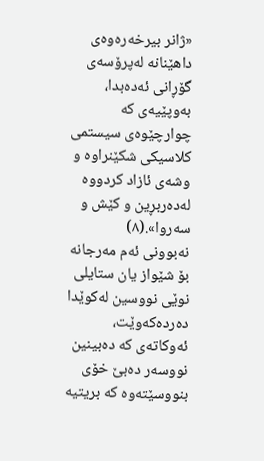«ژانر بیرخەرەوەی داھێنانە لەپرۆسەی گۆڕانی ئەدەبدا، بەوپێیەی کە چوارچێوەی سیستمی کلاسیکی شکێنراوە و وشەی ئازاد کردووە لەدەربڕین و کێش و سەروا».(٨)
نەبوونی ئەم مەرجانە بۆ شێواز یان ستایلی نوێی نووسین لەکوێدا دەردەکەوێت، ئەوکاتەی کە دەبینین نووسەر دەبێ خۆی بنووسێتەوە کە بریتیە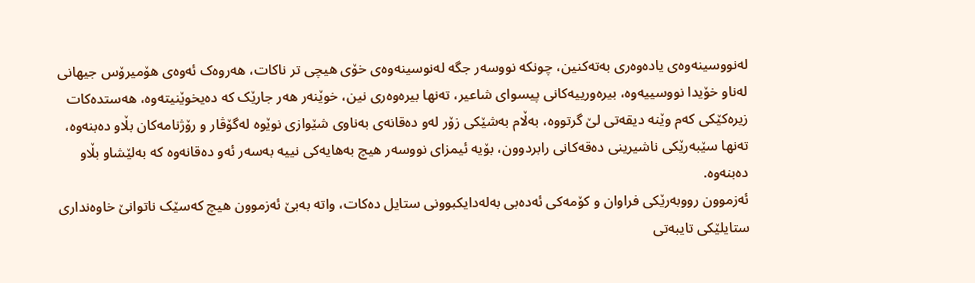لەنووسینەوەی یادەوەری بەتەکنین، چونکە نووسەر جگە لەنوسینەوەی خۆی ھیچی تر ناکات، ھەروەک ئەوەی ھۆمیرۆس جیھانی لەناو خۆیدا نووسییەوە، بیرەورییەکانی پیسوای شاعیر، تەنھا بیرەوەری نین، خوێنەر ھەر جارێک کە دەیخوێنیتەوە، ھەستدەکات زیرەکێکی کەم وێنە دیقەتی لێ گرتووە، بەڵام بەشێکی زۆر لەو دەقانەی بەناوی شێوازی نوێوە لەگۆڤار و رۆژنامەکان بڵاو دەبنەوە، تەنھا سێبەرێکی ناشیرینی دەقەکانی رابردوون، بۆیە ئیمزای نووسەر ھیچ بەھایەکی نییە بەسەر ئەو دەقانەوە کە بەلێشاو بڵاو دەبنەوە.
ئەزموون رووبەرێکی فراوان و کۆمەکی ئەدەبی بەلەدایکبوونی ستایل دەکات، واتە بەبێ ئەزموون ھیچ کەسێک ناتوانێ خاوەنداری ستایلێکی تایبەتی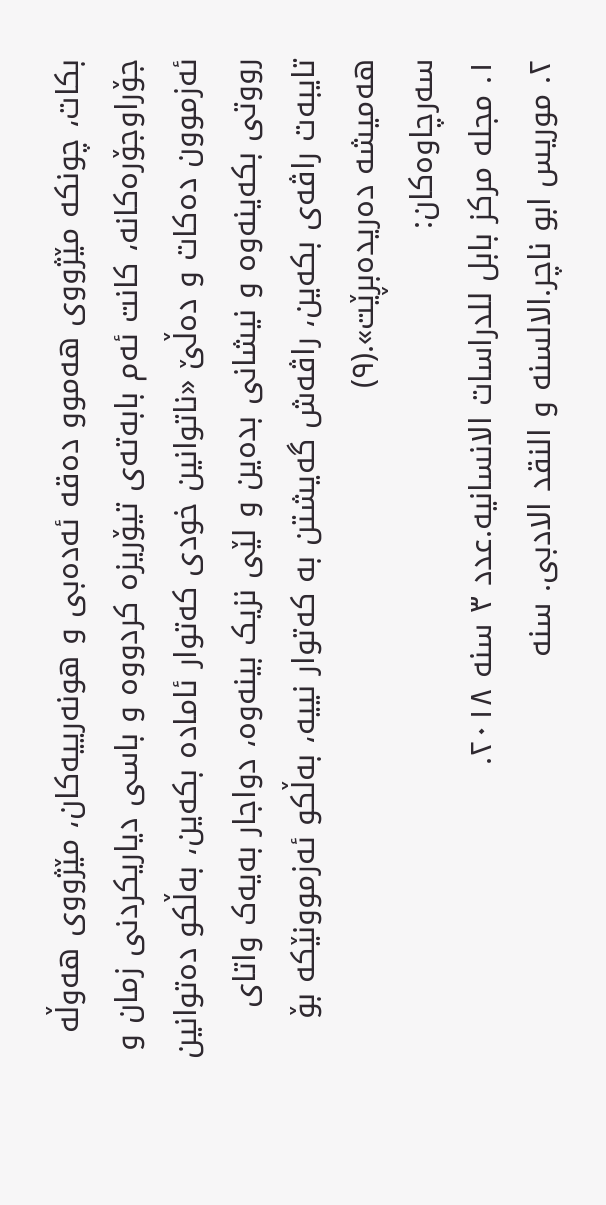بکات، چونکە مێژووی ھەموو دەقە ئەدەبی و ھونەرییەکان، مێژووی ھەوڵە جۆراوجۆرەکانە، کانت ئەم بابەتەی تیۆریزە کردووە و باسی دیاریکردنی زمان و ئەزموون دەکات و دەڵێ «ناتوانین خودی کەتوار ئامادە بکەین، بەڵکو دەتوانین رووتی بکەینەوە و نیشانی بدەین و لێی نزیک بینەوە، دواجار بەیەک واتای تایبەت راڤەی بکەین، راڤەش گەیشتن بە کەتوار نییە، بەڵکو ئەزموونێکە بۆ ھەمیشە دەریدەبڕێت».(٩)
سەرچاوەکان:
١. مجلە مرکز بابل للدراسات الانسانیە.عدد ٣ سنە ٢٠١٨.
٢. موریس ابو ناچر.الالسنە و النقد الادبی. سنە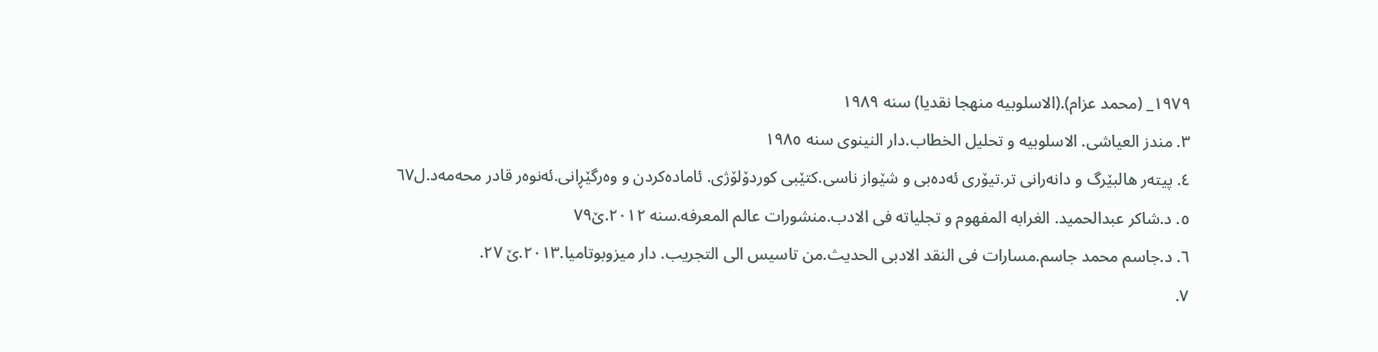١٩٧٩_ (محمد عزام).(الاسلوبیە منھجا نقدیا) سنە ١٩٨٩
٣. مندز العیاشی. الاسلوبیە و تحلیل الخطاب.دار النینوی سنە ١٩٨٥
٤. پیتەر ھالبێرگ و دانەرانی تر.تیۆری ئەدەبی و شێواز ناسی.کتێبی کوردۆلۆژی. ئامادەکردن و وەرگێڕانی.ئەنوەر قادر محەمەد.ل٦٧
٥. د.شاکر عبدالحمید. الغرابە المفھوم و تجلیاتە فی الادب.منشورات عالم المعرفە.سنە ٢٠١٢.ێ٧٩
٦. د.جاسم محمد جاسم.مسارات فی النقد الادبی الحدیث.من تاسیس الی التجریب. دار میزوبوتامیا.٢٠١٣.ێ ٢٧.
٧.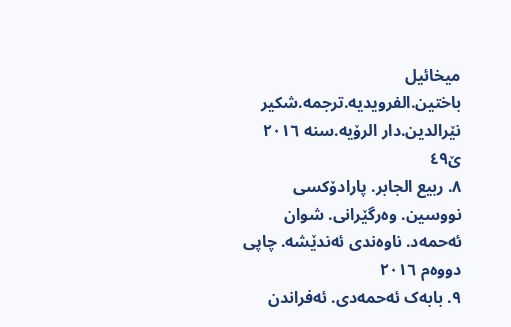میخائیل باختین.الفرویدیە.ترجمە.شکیر نێرالدین.دار الرۆیە.سنە ٢٠١٦ ێ٤٩
٨. ربیع الجابر. پارادۆکسی نووسین. وەرگێرانی. شوان ئەحمەد. ناوەندی ئەندێشە. چاپی دووەم ٢٠١٦
٩. بابەک ئەحمەدی. ئەفراندن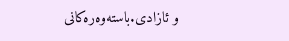و ئازادی.باستەوەرەکانی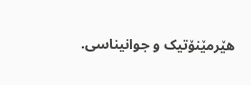ھێرمێنۆتیک و جوانیناسی.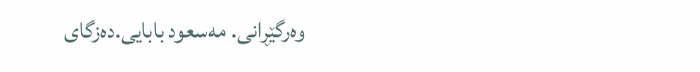وەرگێڕانی. مەسعود بابایی.دەزگای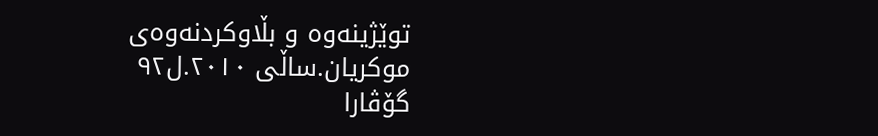توێژینەوە و بڵاوکردنەوەی موکریان.ساڵی ٢٠١٠.ل٩٢
گۆڤارا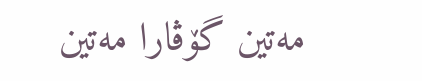مەتین گۆڤارا مەتین